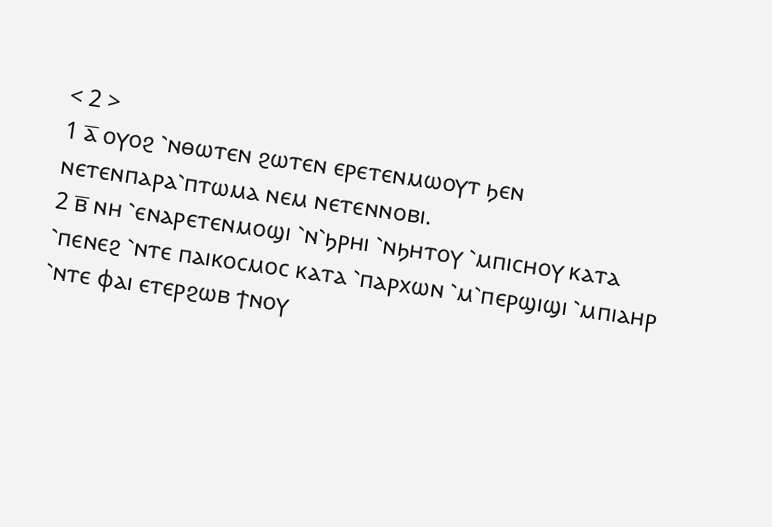< 2 >
1 ⲁ̅ ⲟⲩⲟϩ ⳿ⲛⲑⲱⲧⲉⲛ ϩⲱⲧⲉⲛ ⲉⲣⲉⲧⲉⲛⲙⲱⲟⲩⲧ ϧⲉⲛ ⲛⲉⲧⲉⲛⲡⲁⲣⲁ⳿ⲡⲧⲱⲙⲁ ⲛⲉⲙ ⲛⲉⲧⲉⲛⲛⲟⲃⲓ.
2 ⲃ̅ ⲛⲏ ⳿ⲉⲛⲁⲣⲉⲧⲉⲛⲙⲟϣⲓ ⳿ⲛ⳿ϧⲣⲏⲓ ⳿ⲛϧⲏⲧⲟⲩ ⳿ⲙⲡⲓⲥⲏⲟⲩ ⲕⲁⲧⲁ ⳿ⲡⲉⲛⲉϩ ⳿ⲛⲧⲉ ⲡⲁⲓⲕⲟⲥⲙⲟⲥ ⲕⲁⲧⲁ ⳿ⲡⲁⲣⲭⲱⲛ ⳿ⲙ⳿ⲡⲉⲣϣⲓϣⲓ ⳿ⲙⲡⲓⲁⲏⲣ ⳿ⲛⲧⲉ ⲫⲁⲓ ⲉⲧⲉⲣϩⲱⲃ ϯⲛⲟⲩ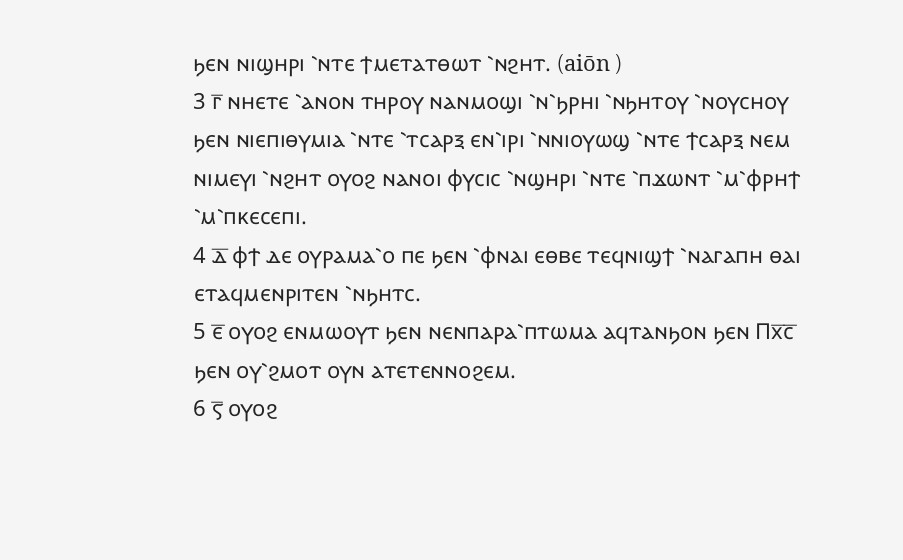ϧⲉⲛ ⲛⲓϣⲏⲣⲓ ⳿ⲛⲧⲉ ϯⲙⲉⲧⲁⲧⲑⲱⲧ ⳿ⲛϩⲏⲧ. (aiōn )
3 ⲅ̅ ⲛⲏⲉⲧⲉ ⳿ⲁⲛⲟⲛ ⲧⲏⲣⲟⲩ ⲛⲁⲛⲙⲟϣⲓ ⳿ⲛ⳿ϧⲣⲏⲓ ⳿ⲛϧⲏⲧⲟⲩ ⳿ⲛⲟⲩⲥⲏⲟⲩ ϧⲉⲛ ⲛⲓⲉⲡⲓⲑⲩⲙⲓⲁ ⳿ⲛⲧⲉ ⳿ⲧⲥⲁⲣⲝ ⲉⲛ⳿ⲓⲣⲓ ⳿ⲛⲛⲓⲟⲩⲱϣ ⳿ⲛⲧⲉ ϯⲥⲁⲣⲝ ⲛⲉⲙ ⲛⲓⲙⲉⲩⲓ ⳿ⲛϩⲏⲧ ⲟⲩⲟϩ ⲛⲁⲛⲟⲓ ⲫⲩⲥⲓⲥ ⳿ⲛϣⲏⲣⲓ ⳿ⲛⲧⲉ ⳿ⲡϫⲱⲛⲧ ⳿ⲙ⳿ⲫⲣⲏϯ ⳿ⲙ⳿ⲡⲕⲉⲥⲉⲡⲓ.
4 ⲇ̅ ⲫϯ ⲇⲉ ⲟⲩⲣⲁⲙⲁ⳿ⲟ ⲡⲉ ϧⲉⲛ ⳿ⲫⲛⲁⲓ ⲉⲑⲃⲉ ⲧⲉϥⲛⲓϣϯ ⳿ⲛⲁⲅⲁⲡⲏ ⲑⲁⲓ ⲉⲧⲁϥⲙⲉⲛⲣⲓⲧⲉⲛ ⳿ⲛϧⲏⲧⲥ.
5 ⲉ̅ ⲟⲩⲟϩ ⲉⲛⲙⲱⲟⲩⲧ ϧⲉⲛ ⲛⲉⲛⲡⲁⲣⲁ⳿ⲡⲧⲱⲙⲁ ⲁϥⲧⲁⲛϧⲟⲛ ϧⲉⲛ Ⲡⲭ̅ⲥ̅ ϧⲉⲛ ⲟⲩ⳿ϩⲙⲟⲧ ⲟⲩⲛ ⲁⲧⲉⲧⲉⲛⲛⲟϩⲉⲙ.
6 ⲋ̅ ⲟⲩⲟϩ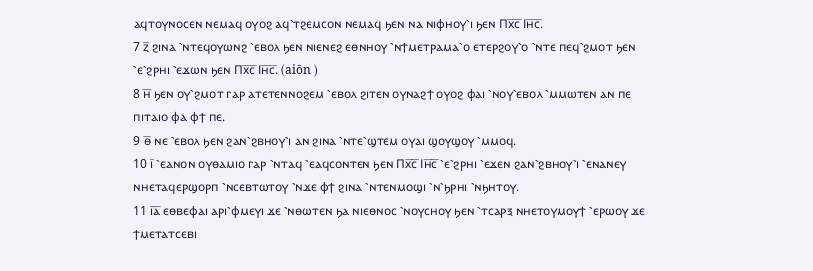ⲁϥⲧⲟⲩⲛⲟⲥⲉⲛ ⲛⲉⲙⲁϥ ⲟⲩⲟϩ ⲁϥ⳿ⲧϩⲉⲙⲥⲟⲛ ⲛⲉⲙⲁϥ ϧⲉⲛ ⲛⲁ ⲛⲓⲫⲏⲟⲩ⳿ⲓ ϧⲉⲛ Ⲡⲭ̅ⲥ̅ Ⲓⲏ̅ⲥ̅.
7 ⲍ̅ ϩⲓⲛⲁ ⳿ⲛⲧⲉϥⲟⲩⲱⲛϩ ⳿ⲉⲃⲟⲗ ϧⲉⲛ ⲛⲓⲉⲛⲉϩ ⲉⲑⲛⲏⲟⲩ ⳿ⲛϯⲙⲉⲧⲣⲁⲙⲁ⳿ⲟ ⲉⲧⲉⲣϩⲟⲩ⳿ⲟ ⳿ⲛⲧⲉ ⲡⲉϥ⳿ϩⲙⲟⲧ ϧⲉⲛ ⳿ⲉ⳿ϩⲣⲏⲓ ⳿ⲉϫⲱⲛ ϧⲉⲛ Ⲡⲭ̅ⲥ̅ Ⲓⲏ̅ⲥ̅. (aiōn )
8 ⲏ̅ ϧⲉⲛ ⲟⲩ⳿ϩⲙⲟⲧ ⲅⲁⲣ ⲁⲧⲉⲧⲉⲛⲛⲟϩⲉⲙ ⳿ⲉⲃⲟⲗ ϩⲓⲧⲉⲛ ⲟⲩⲛⲁϩϯ ⲟⲩⲟϩ ⲫⲁⲓ ⳿ⲛⲟⲩ⳿ⲉⲃⲟⲗ ⳿ⲙⲙⲱⲧⲉⲛ ⲁⲛ ⲡⲉ ⲡⲓⲧⲁⲓⲟ ⲫⲁ ⲫϯ ⲡⲉ.
9 ⲑ̅ ⲛⲉ ⳿ⲉⲃⲟⲗ ϧⲉⲛ ϩⲁⲛ⳿ϩⲃⲏⲟⲩ⳿ⲓ ⲁⲛ ϩⲓⲛⲁ ⳿ⲛⲧⲉ⳿ϣⲧⲉⲙ ⲟⲩⲁⲓ ϣⲟⲩϣⲟⲩ ⳿ⲙⲙⲟϥ.
10 ⲓ̅ ⳿ⲉⲁⲛⲟⲛ ⲟⲩⲑⲁⲙⲓⲟ ⲅⲁⲣ ⳿ⲛⲧⲁϥ ⳿ⲉⲁϥⲥⲟⲛⲧⲉⲛ ϧⲉⲛ Ⲡⲭ̅ⲥ̅ Ⲓⲏ̅ⲥ̅ ⳿ⲉ⳿ϩⲣⲏⲓ ⳿ⲉϫⲉⲛ ϩⲁⲛ⳿ϩⲃⲏⲟⲩ⳿ⲓ ⳿ⲉⲛⲁⲛⲉⲩ ⲛⲏⲉⲧⲁϥⲉⲣϣⲟⲣⲡ ⳿ⲛⲥⲉⲃⲧⲱⲧⲟⲩ ⳿ⲛϫⲉ ⲫϯ ϩⲓⲛⲁ ⳿ⲛⲧⲉⲛⲙⲟϣⲓ ⳿ⲛ⳿ϧⲣⲏⲓ ⳿ⲛϧⲏⲧⲟⲩ.
11 ⲓ̅ⲁ̅ ⲉⲑⲃⲉⲫⲁⲓ ⲁⲣⲓ⳿ⲫⲙⲉⲩⲓ ϫⲉ ⳿ⲛⲑⲱⲧⲉⲛ ϧⲁ ⲛⲓⲉⲑⲛⲟⲥ ⳿ⲛⲟⲩⲥⲏⲟⲩ ϧⲉⲛ ⳿ⲧⲥⲁⲣⲝ ⲛⲏⲉⲧⲟⲩⲙⲟⲩϯ ⳿ⲉⲣⲱⲟⲩ ϫⲉ ϯⲙⲉⲧⲁⲧⲥⲉⲃⲓ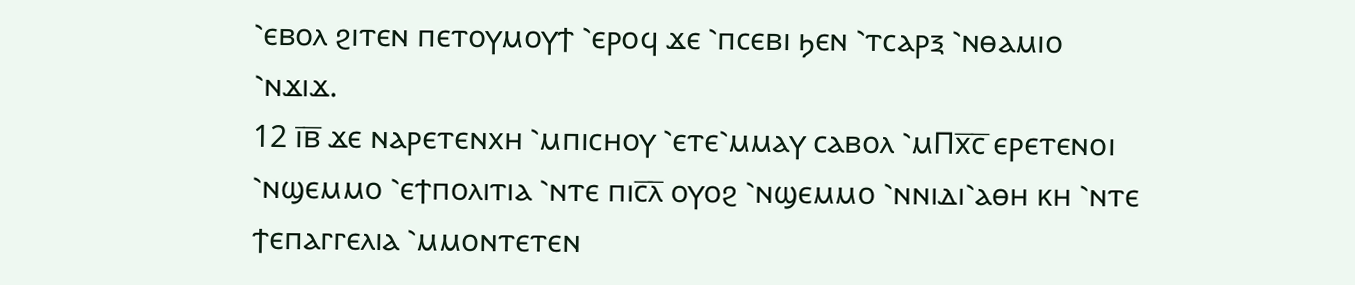⳿ⲉⲃⲟⲗ ϩⲓⲧⲉⲛ ⲡⲉⲧⲟⲩⲙⲟⲩϯ ⳿ⲉⲣⲟϥ ϫⲉ ⳿ⲡⲥⲉⲃⲓ ϧⲉⲛ ⳿ⲧⲥⲁⲣⲝ ⳿ⲛⲑⲁⲙⲓⲟ ⳿ⲛϫⲓϫ.
12 ⲓ̅ⲃ̅ ϫⲉ ⲛⲁⲣⲉⲧⲉⲛⲭⲏ ⳿ⲙⲡⲓⲥⲏⲟⲩ ⳿ⲉⲧⲉ⳿ⲙⲙⲁⲩ ⲥⲁⲃⲟⲗ ⳿ⲙⲠⲭ̅ⲥ̅ ⲉⲣⲉⲧⲉⲛⲟⲓ ⳿ⲛϣⲉⲙⲙⲟ ⳿ⲉϯⲡⲟⲗⲓⲧⲓⲁ ⳿ⲛⲧⲉ ⲡⲓⲥ̅ⲗ̅ ⲟⲩⲟϩ ⳿ⲛϣⲉⲙⲙⲟ ⳿ⲛⲛⲓⲇⲓ⳿ⲁⲑⲏ ⲕⲏ ⳿ⲛⲧⲉ ϯⲉⲡⲁⲅⲅⲉⲗⲓⲁ ⳿ⲙⲙⲟⲛⲧⲉⲧⲉⲛ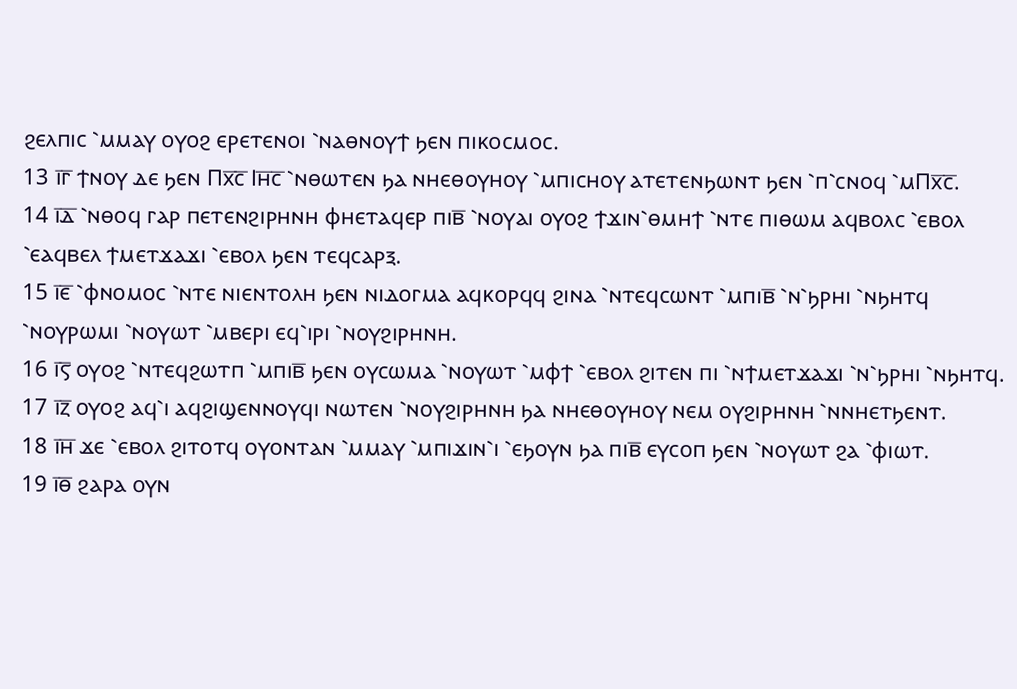ϩⲉⲗⲡⲓⲥ ⳿ⲙⲙⲁⲩ ⲟⲩⲟϩ ⲉⲣⲉⲧⲉⲛⲟⲓ ⳿ⲛⲁⲑⲛⲟⲩϯ ϧⲉⲛ ⲡⲓⲕⲟⲥⲙⲟⲥ.
13 ⲓ̅ⲅ̅ ϯⲛⲟⲩ ⲇⲉ ϧⲉⲛ Ⲡⲭ̅ⲥ̅ Ⲓⲏ̅ⲥ̅ ⳿ⲛⲑⲱⲧⲉⲛ ϧⲁ ⲛⲏⲉⲑⲟⲩⲏⲟⲩ ⳿ⲙⲡⲓⲥⲏⲟⲩ ⲁⲧⲉⲧⲉⲛϧⲱⲛⲧ ϧⲉⲛ ⳿ⲡ⳿ⲥⲛⲟϥ ⳿ⲙⲠⲭ̅ⲥ̅.
14 ⲓ̅ⲇ̅ ⳿ⲛⲑⲟϥ ⲅⲁⲣ ⲡⲉⲧⲉⲛϩⲓⲣⲏⲛⲏ ⲫⲏⲉⲧⲁϥⲉⲣ ⲡⲓⲃ̅ ⳿ⲛⲟⲩⲁⲓ ⲟⲩⲟϩ ϯϫⲓⲛ⳿ⲑⲙⲏϯ ⳿ⲛⲧⲉ ⲡⲓⲑⲱⲙ ⲁϥⲃⲟⲗⲥ ⳿ⲉⲃⲟⲗ ⳿ⲉⲁϥⲃⲉⲗ ϯⲙⲉⲧϫⲁϫⲓ ⳿ⲉⲃⲟⲗ ϧⲉⲛ ⲧⲉϥⲥⲁⲣⲝ.
15 ⲓ̅ⲉ̅ ⳿ⲫⲛⲟⲙⲟⲥ ⳿ⲛⲧⲉ ⲛⲓⲉⲛⲧⲟⲗⲏ ϧⲉⲛ ⲛⲓⲇⲟⲅⲙⲁ ⲁϥⲕⲟⲣϥϥ ϩⲓⲛⲁ ⳿ⲛⲧⲉϥⲥⲱⲛⲧ ⳿ⲙⲡⲓⲃ̅ ⳿ⲛ⳿ϧⲣⲏⲓ ⳿ⲛϧⲏⲧϥ ⳿ⲛⲟⲩⲣⲱⲙⲓ ⳿ⲛⲟⲩⲱⲧ ⳿ⲙⲃⲉⲣⲓ ⲉϥ⳿ⲓⲣⲓ ⳿ⲛⲟⲩϩⲓⲣⲏⲛⲏ.
16 ⲓ̅ⲋ̅ ⲟⲩⲟϩ ⳿ⲛⲧⲉϥϩⲱⲧⲡ ⳿ⲙⲡⲓⲃ̅ ϧⲉⲛ ⲟⲩⲥⲱⲙⲁ ⳿ⲛⲟⲩⲱⲧ ⳿ⲙⲫϯ ⳿ⲉⲃⲟⲗ ϩⲓⲧⲉⲛ ⲡⲓ ⳿ⲛϯⲙⲉⲧϫⲁϫⲓ ⳿ⲛ⳿ϧⲣⲏⲓ ⳿ⲛϧⲏⲧϥ.
17 ⲓ̅ⲍ̅ ⲟⲩⲟϩ ⲁϥ⳿ⲓ ⲁϥϩⲓϣⲉⲛⲛⲟⲩϥⲓ ⲛⲱⲧⲉⲛ ⳿ⲛⲟⲩϩⲓⲣⲏⲛⲏ ϧⲁ ⲛⲏⲉⲑⲟⲩⲏⲟⲩ ⲛⲉⲙ ⲟⲩϩⲓⲣⲏⲛⲏ ⳿ⲛⲛⲏⲉⲧϧⲉⲛⲧ.
18 ⲓ̅ⲏ̅ ϫⲉ ⳿ⲉⲃⲟⲗ ϩⲓⲧⲟⲧϥ ⲟⲩⲟⲛⲧⲁⲛ ⳿ⲙⲙⲁⲩ ⳿ⲙⲡⲓϫⲓⲛ⳿ⲓ ⳿ⲉϧⲟⲩⲛ ϧⲁ ⲡⲓⲃ̅ ⲉⲩⲥⲟⲡ ϧⲉⲛ ⳿ⲛⲟⲩⲱⲧ ϩⲁ ⳿ⲫⲓⲱⲧ.
19 ⲓ̅ⲑ̅ ϩⲁⲣⲁ ⲟⲩⲛ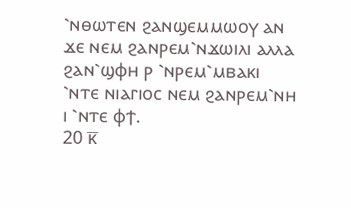⳿ⲛⲑⲱⲧⲉⲛ ϩⲁⲛϣⲉⲙⲙⲱⲟⲩ ⲁⲛ ϫⲉ ⲛⲉⲙ ϩⲁⲛⲣⲉⲙ⳿ⲛϫⲱⲓⲗⲓ ⲁⲗⲗⲁ ϩⲁⲛ⳿ϣⲫⲏ ⲣ ⳿ⲛⲣⲉⲙ⳿ⲙⲃⲁⲕⲓ ⳿ⲛⲧⲉ ⲛⲓⲁⲅⲓⲟⲥ ⲛⲉⲙ ϩⲁⲛⲣⲉⲙ⳿ⲛⲏ ⲓ ⳿ⲛⲧⲉ ⲫϯ.
20 ⲕ̅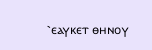⳿ⲉⲁⲩⲕⲉⲧ ⲑⲏⲛⲟⲩ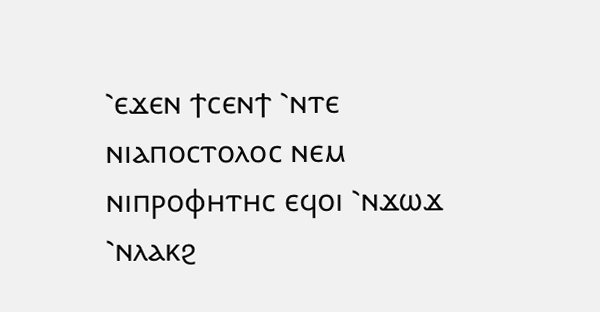⳿ⲉϫⲉⲛ ϯⲥⲉⲛϯ ⳿ⲛⲧⲉ ⲛⲓⲁⲡⲟⲥⲧⲟⲗⲟⲥ ⲛⲉⲙ ⲛⲓⲡⲣⲟⲫⲏⲧⲏⲥ ⲉϥⲟⲓ ⳿ⲛϫⲱϫ ⳿ⲛⲗⲁⲕϩ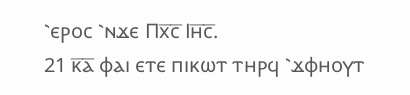⳿ⲉⲣⲟⲥ ⳿ⲛϫⲉ Ⲡⲭ̅ⲥ̅ Ⲓⲏ̅ⲥ̅.
21 ⲕ̅ⲁ̅ ⲫⲁⲓ ⲉⲧⲉ ⲡⲓⲕⲱⲧ ⲧⲏⲣϥ ⳿ϫⲫⲏⲟⲩⲧ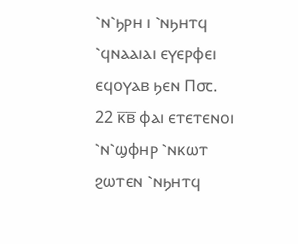⳿ⲛ⳿ϧⲣⲏ ⲓ ⳿ⲛϧⲏⲧϥ ⳿ϥⲛⲁⲁⲓⲁⲓ ⲉⲩⲉⲣⲫⲉⲓ ⲉϥⲟⲩⲁⲃ ϧⲉⲛ Ⲡ⳪.
22 ⲕ̅ⲃ̅ ⲫⲁⲓ ⲉⲧⲉⲧⲉⲛⲟⲓ ⳿ⲛ⳿ϣⲫⲏⲣ ⳿ⲛⲕⲱⲧ ϩⲱⲧⲉⲛ ⳿ⲛϧⲏⲧϥ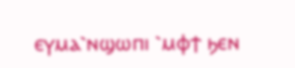ⲉⲩⲙⲁ⳿ⲛϣⲱⲡⲓ ⳿ⲙⲫϯ ϧⲉⲛ